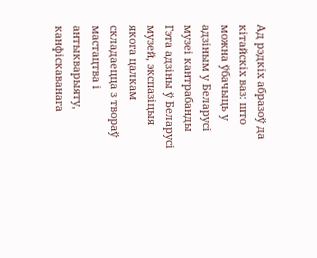Ад рэдкіх абразоў да кітайскіх ваз: што можна ўбачыць у адзіным у Беларусі музеі кантрабанды
Гэта адзіны ў Беларусі музей, экспазіцыя якога цалкам складаецца з твораў мастацтва і антыкварыяту, канфіскаванага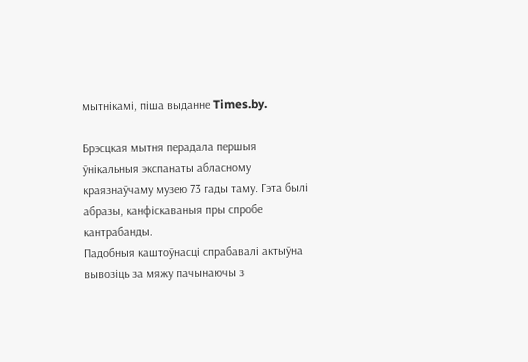мытнікамі, піша выданне Times.by.

Брэсцкая мытня перадала першыя ўнікальныя экспанаты абласному краязнаўчаму музею 73 гады таму. Гэта былі абразы, канфіскаваныя пры спробе кантрабанды.
Падобныя каштоўнасці спрабавалі актыўна вывозіць за мяжу пачынаючы з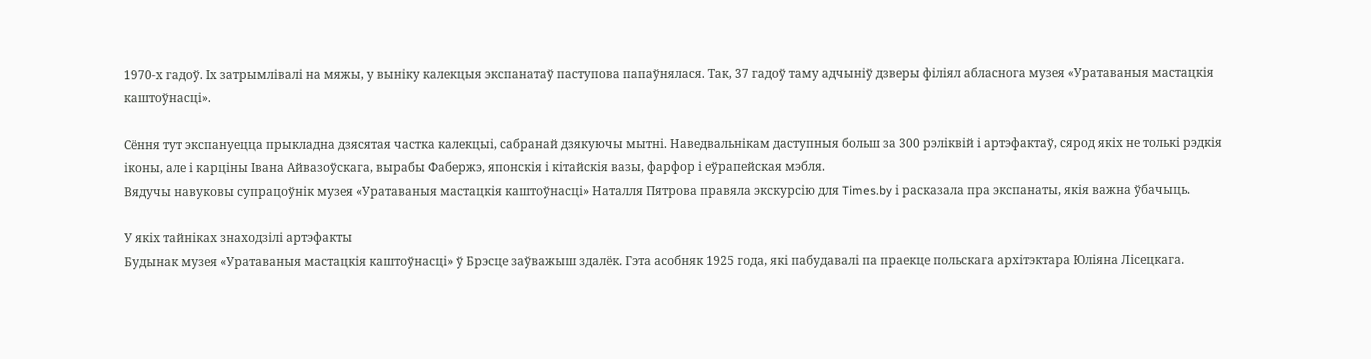1970‑х гадоў. Іх затрымлівалі на мяжы, у выніку калекцыя экспанатаў паступова папаўнялася. Так, 37 гадоў таму адчыніў дзверы філіял абласнога музея «Уратаваныя мастацкія каштоўнасці».

Сёння тут экспануецца прыкладна дзясятая частка калекцыі, сабранай дзякуючы мытні. Наведвальнікам даступныя больш за 300 рэліквій і артэфактаў, сярод якіх не толькі рэдкія іконы, але і карціны Івана Айвазоўскага, вырабы Фабержэ, японскія і кітайскія вазы, фарфор і еўрапейская мэбля.
Вядучы навуковы супрацоўнік музея «Уратаваныя мастацкія каштоўнасці» Наталля Пятрова правяла экскурсію для Times.by і расказала пра экспанаты, якія важна ўбачыць.

У якіх тайніках знаходзілі артэфакты
Будынак музея «Уратаваныя мастацкія каштоўнасці» ў Брэсце заўважыш здалёк. Гэта асобняк 1925 года, які пабудавалі па праекце польскага архітэктара Юліяна Лісецкага.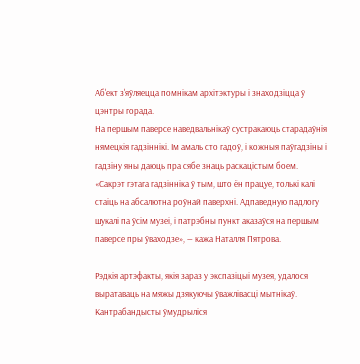Аб'ект з'яўляецца помнікам архітэктуры і знаходзіцца ў цэнтры горада.
На першым паверсе наведвальнікаў сустракаюць старадаўнія нямецкія гадзіннікі. Ім амаль сто гадоў, і кожныя паўгадзіны і гадзіну яны даюць пра сябе знаць раскацістым боем.
«Сакрэт гэтага гадзінніка ў тым, што ён працуе, толькі калі стаіць на абсалютна роўнай паверхні. Адпаведную падлогу шукалі па ўсім музеі, і патрэбны пункт аказаўся на першым паверсе пры ўваходзе», — кажа Наталля Пятрова.

Рэдкія артэфакты, якія зараз у экспазіцыі музея, удалося выратаваць на мяжы дзякуючы ўважлівасці мытнікаў. Кантрабандысты ўмудрыліся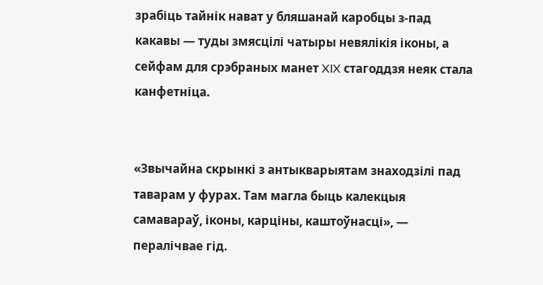зрабіць тайнік нават у бляшанай каробцы з-пад какавы — туды змясцілі чатыры невялікія іконы, а сейфам для срэбраных манет XIX стагоддзя неяк стала канфетніца.


«Звычайна скрынкі з антыкварыятам знаходзілі пад таварам у фурах. Там магла быць калекцыя самавараў, іконы, карціны, каштоўнасці», — пералічвае гід.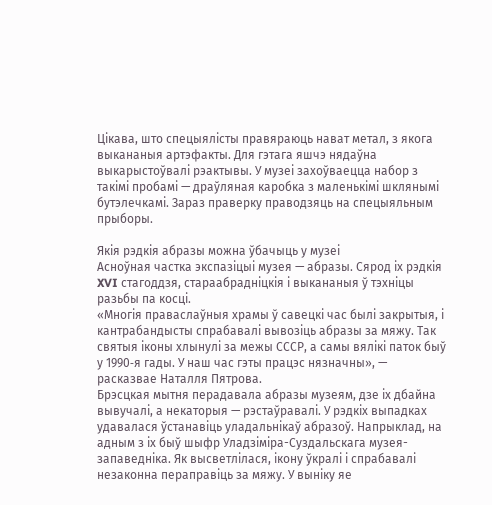Цікава, што спецыялісты правяраюць нават метал, з якога выкананыя артэфакты. Для гэтага яшчэ нядаўна выкарыстоўвалі рэактывы. У музеі захоўваецца набор з такімі пробамі — драўляная каробка з маленькімі шклянымі бутэлечкамі. Зараз праверку праводзяць на спецыяльным прыборы.

Якія рэдкія абразы можна ўбачыць у музеі
Асноўная частка экспазіцыі музея — абразы. Сярод іх рэдкія XVI стагоддзя, стараабрадніцкія і выкананыя ў тэхніцы разьбы па косці.
«Многія праваслаўныя храмы ў савецкі час былі закрытыя, і кантрабандысты спрабавалі вывозіць абразы за мяжу. Так святыя іконы хлынулі за межы СССР, а самы вялікі паток быў у 1990‑я гады. У наш час гэты працэс нязначны», — расказвае Наталля Пятрова.
Брэсцкая мытня перадавала абразы музеям, дзе іх дбайна вывучалі, а некаторыя — рэстаўравалі. У рэдкіх выпадках удавалася ўстанавіць уладальнікаў абразоў. Напрыклад, на адным з іх быў шыфр Уладзіміра-Суздальскага музея-запаведніка. Як высветлілася, ікону ўкралі і спрабавалі незаконна пераправіць за мяжу. У выніку яе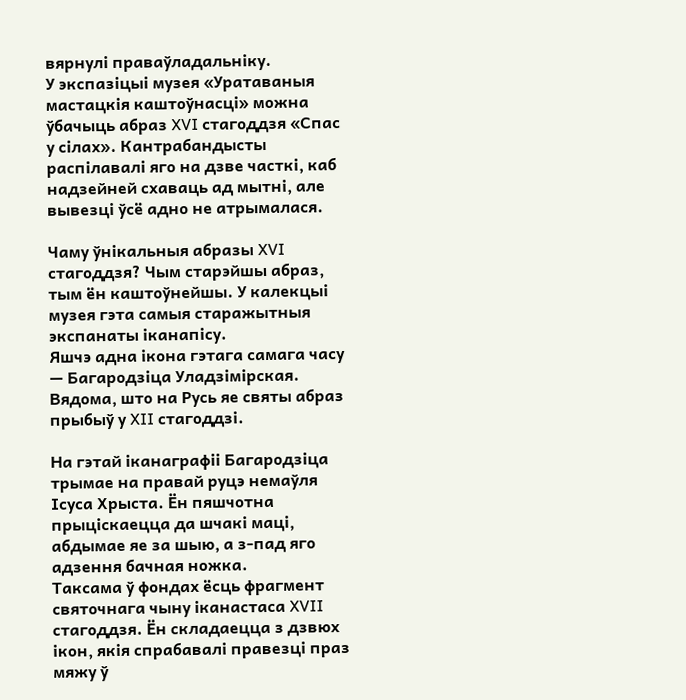вярнулі праваўладальніку.
У экспазіцыі музея «Уратаваныя мастацкія каштоўнасці» можна ўбачыць абраз XVI стагоддзя «Спас у сілах». Кантрабандысты распілавалі яго на дзве часткі, каб надзейней схаваць ад мытні, але вывезці ўсё адно не атрымалася.

Чаму ўнікальныя абразы XVI стагоддзя? Чым старэйшы абраз, тым ён каштоўнейшы. У калекцыі музея гэта самыя старажытныя экспанаты іканапісу.
Яшчэ адна ікона гэтага самага часу — Багародзіца Уладзімірская. Вядома, што на Русь яе святы абраз прыбыў у XII стагоддзі.

На гэтай іканаграфіі Багародзіца трымае на правай руцэ немаўля Ісуса Хрыста. Ён пяшчотна прыціскаецца да шчакі маці, абдымае яе за шыю, а з-пад яго адзення бачная ножка.
Таксама ў фондах ёсць фрагмент святочнага чыну іканастаса XVII стагоддзя. Ён складаецца з дзвюх ікон, якія спрабавалі правезці праз мяжу ў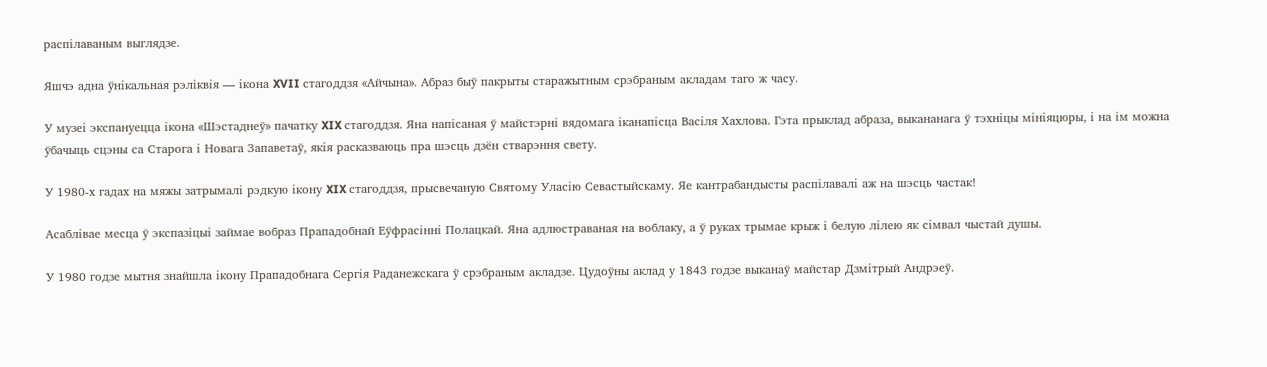распілаваным выглядзе.

Яшчэ адна ўнікальная рэліквія — ікона XVII стагоддзя «Айчына». Абраз быў пакрыты старажытным срэбраным акладам таго ж часу.

У музеі экспануецца ікона «Шэстаднеў» пачатку XIX стагоддзя. Яна напісаная ў майстэрні вядомага іканапісца Васіля Хахлова. Гэта прыклад абраза, выкананага ў тэхніцы мініяцюры, і на ім можна ўбачыць сцэны са Старога і Новага Запаветаў, якія расказваюць пра шэсць дзён стварэння свету.

У 1980‑х гадах на мяжы затрымалі рэдкую ікону XIX стагоддзя, прысвечаную Святому Уласію Севастыйскаму. Яе кантрабандысты распілавалі аж на шэсць частак!

Асаблівае месца ў экспазіцыі займае вобраз Прападобнай Еўфрасінні Полацкай. Яна адлюстраваная на воблаку, а ў руках трымае крыж і белую лілею як сімвал чыстай душы.

У 1980 годзе мытня знайшла ікону Прападобнага Сергія Раданежскага ў срэбраным акладзе. Цудоўны аклад у 1843 годзе выканаў майстар Дзмітрый Андрэеў.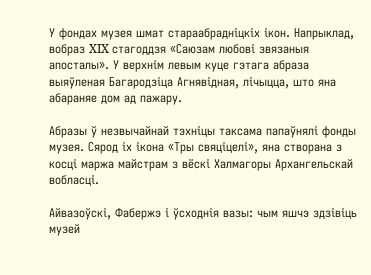У фондах музея шмат стараабрадніцкіх ікон. Напрыклад, вобраз XIX стагоддзя «Саюзам любові звязаныя апосталы». У верхнім левым куце гэтага абраза выяўленая Багародзіца Агнявідная, лічыцца, што яна абараняе дом ад пажару.

Абразы ў незвычайнай тэхніцы таксама папаўнялі фонды музея. Сярод іх ікона «Тры свяціцелі», яна створана з косці маржа майстрам з вёскі Халмагоры Архангельскай вобласці.

Айвазоўскі, Фабержэ і ўсходнія вазы: чым яшчэ здзівіць музей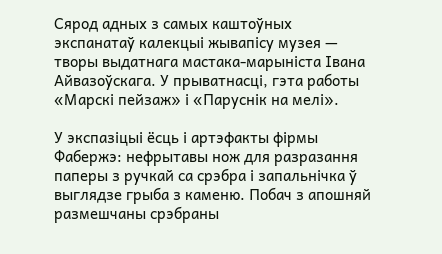Сярод адных з самых каштоўных экспанатаў калекцыі жывапісу музея — творы выдатнага мастака-марыніста Івана Айвазоўскага. У прыватнасці, гэта работы «Марскі пейзаж» і «Паруснік на мелі».

У экспазіцыі ёсць і артэфакты фірмы Фабержэ: нефрытавы нож для разразання паперы з ручкай са срэбра і запальнічка ў выглядзе грыба з каменю. Побач з апошняй размешчаны срэбраны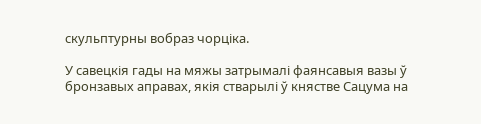скульптурны вобраз чорціка.

У савецкія гады на мяжы затрымалі фаянсавыя вазы ў бронзавых аправах, якія стварылі ў княстве Сацума на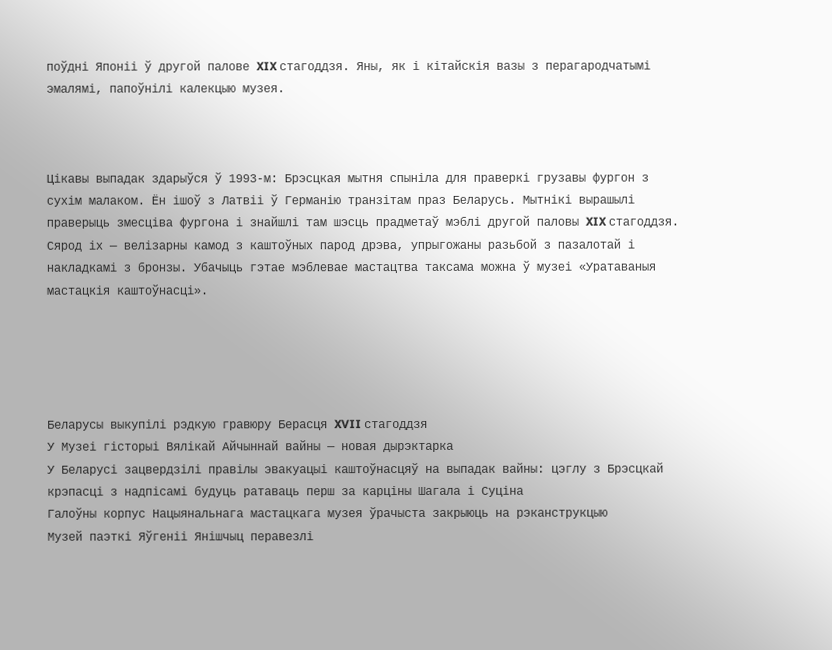поўдні Японіі ў другой палове XIX стагоддзя. Яны, як і кітайскія вазы з перагародчатымі эмалямі, папоўнілі калекцыю музея.



Цікавы выпадак здарыўся ў 1993-м: Брэсцкая мытня спыніла для праверкі грузавы фургон з сухім малаком. Ён ішоў з Латвіі ў Германію транзітам праз Беларусь. Мытнікі вырашылі праверыць змесціва фургона і знайшлі там шэсць прадметаў мэблі другой паловы XIX стагоддзя. Сярод іх — велізарны камод з каштоўных парод дрэва, упрыгожаны разьбой з пазалотай і накладкамі з бронзы. Убачыць гэтае мэблевае мастацтва таксама можна ў музеі «Уратаваныя мастацкія каштоўнасці».





Беларусы выкупілі рэдкую гравюру Берасця XVII стагоддзя
У Музеі гісторыі Вялікай Айчыннай вайны — новая дырэктарка
У Беларусі зацвердзілі правілы эвакуацыі каштоўнасцяў на выпадак вайны: цэглу з Брэсцкай крэпасці з надпісамі будуць ратаваць перш за карціны Шагала і Суціна
Галоўны корпус Нацыянальнага мастацкага музея ўрачыста закрыюць на рэканструкцыю
Музей паэткі Яўгеніі Янішчыц перавезлі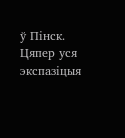ў Пінск. Цяпер уся экспазіцыя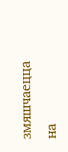змяшчаецца на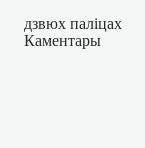дзвюх паліцах
Каментары